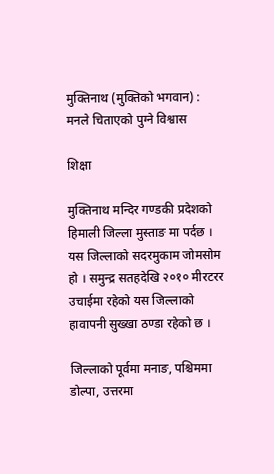मुक्तिनाथ (मुक्तिको भगवान) : मनले चिताएको पुग्ने विश्वास

शिक्षा

मुक्तिनाथ मन्दिर गण्डकी प्रदेशको हिमाली जिल्ला मुस्ताङ मा पर्दछ । यस जिल्लाको सदरमुकाम जोमसोम हो । समुन्द्र सतहदेखि २०१० मीरटरर उचाईमा रहेको यस जिल्लाको हावापनी सुख्खा ठण्डा रहेको छ ।

जिल्लाको पूर्वमा मनाङ, पश्चिममा डोल्पा, उत्तरमा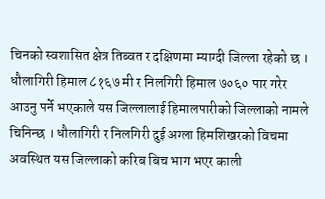चिनको स्वशासित क्षेत्र तिब्वत र दक्षिणमा म्याग्दी जिल्ला रहेको छ । धौलागिरी हिमाल ८१६७ मी र निलगिरी हिमाल ७०६० पार गरेर आउनु पर्ने भएकाले यस जिल्लालाई हिमालपारीको जिल्लाको नामले चिनिन्छ । धौलागिरी र निलगिरी दुई अग्ला हिमशिखरको विचमा अवस्थित यस जिल्लाको करिब बिच भाग भएर काली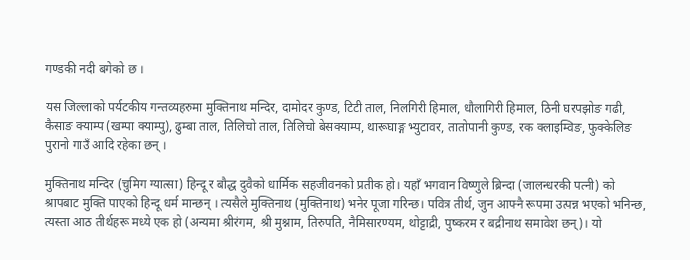गण्डकी नदी बगेको छ ।

यस जिल्लाको पर्यटकीय गन्तव्यहरुमा मुक्तिनाथ मन्दिर, दामोदर कुण्ड, टिटी ताल, निलगिरी हिमाल, धौलागिरी हिमाल, ठिनी घरपझोङ गढी, कैसाङ क्याम्प (खम्पा क्याम्पु), ढुम्बा ताल, तिलिचो ताल, तिलिचो बेसक्याम्प, थारूघाङ्ग भ्युटावर, तातोपानी कुण्ड, रक क्लाइम्विङ, फुक्केलिङ पुरानो गाउँ आदि रहेका छन् ।

मुक्तिनाथ मन्दिर (चुमिग ग्यात्सा) हिन्दू र बौद्ध दुवैको धार्मिक सहजीवनको प्रतीक हो। यहाँ भगवान विष्णुले ब्रिन्दा (जालन्धरकी पत्नी) को श्रापबाट मुक्ति पाएको हिन्दू धर्म मान्छन् । त्यसैले मुक्तिनाथ (मुक्तिनाथ) भनेर पूजा गरिन्छ। पवित्र तीर्थ, जुन आफ्नै रूपमा उत्पन्न भएको भनिन्छ, त्यस्ता आठ तीर्थहरू मध्ये एक हो (अन्यमा श्रीरंगम, श्री मुश्नाम, तिरुपति, नैमिसारण्यम, थोट्टाद्री, पुष्करम र बद्रीनाथ समावेश छन्)। यो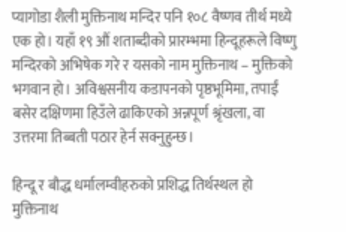प्यागोडा शैली मुक्तिनाथ मन्दिर पनि १०८ वैष्णव तीर्थ मध्ये एक हो। यहाँ १९ औं शताब्दीको प्रारम्भमा हिन्दूहरूले विष्णु मन्दिरको अभिषेक गरे र यसको नाम मुक्तिनाथ – मुक्तिको भगवान हो। अविश्वसनीय कडापनको पृष्ठभूमिमा, तपाईं बसेर दक्षिणमा हिउँले ढाकिएको अन्नपूर्ण श्रृंखला, वा उत्तरमा तिब्बती पठार हेर्न सक्नुहुन्छ।

हिन्दू र बौद्ध धर्मालम्वीहरुको प्रशिद्ध तिर्थस्थल हो मुक्तिनाथ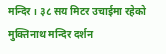मन्दिर । ३८ सय मिटर उचाईमा रहेको मुक्तिनाथ मन्दिर दर्शन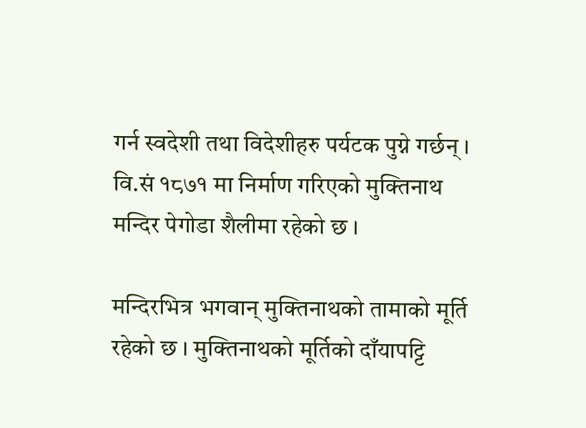गर्न स्वदेशी तथा विदेशीहरु पर्यटक पुग्ने गर्छन् । वि.सं १८७१ मा निर्माण गरिएको मुक्तिनाथ मन्दिर पेगोडा शैलीमा रहेको छ ।

मन्दिरभित्र भगवान् मुक्तिनाथको तामाको मूर्ति रहेको छ । मुक्तिनाथको मूर्तिको दाँयापट्टि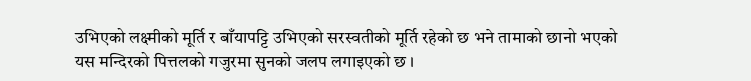उभिएको लक्ष्मीको मूर्ति र बाँयापट्टि उभिएको सरस्वतीको मूर्ति रहेको छ भने तामाको छानो भएको यस मन्दिरको पित्तलको गजुरमा सुनको जलप लगाइएको छ ।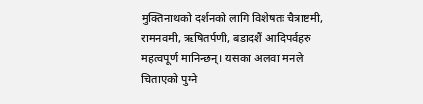मुक्तिनाथको दर्शनको लागि विशेषतः चैत्राष्टमी, रामनवमी, ऋषितर्पणी, बडादशैं आदिपर्वहरु महत्वपूर्ण मानिन्छन्। यसका अलवा मनले चिताएको पुग्ने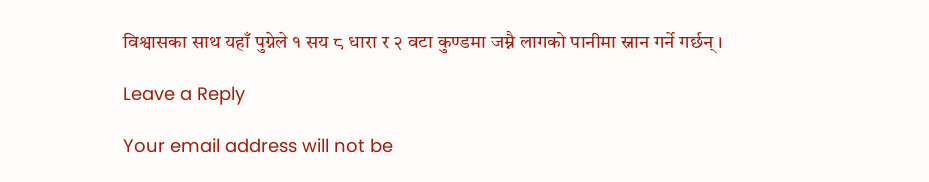विश्वासका साथ यहाँ पुग्नेले १ सय ८ धारा र २ वटा कुण्डमा जम्नै लागको पानीमा स्नान गर्ने गर्छन् ।

Leave a Reply

Your email address will not be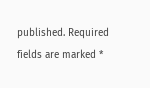published. Required fields are marked *